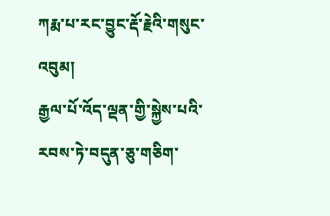ཀརྨ་པ་རང་བྱུང་རྡོ་རྗེའི་གསུང་འབུམ།
རྒྱལ་པོ་འོད་ལྡན་གྱི་སྐྱེས་པའི་རབས་ཏེ་བདུན་ཅུ་གཅིག་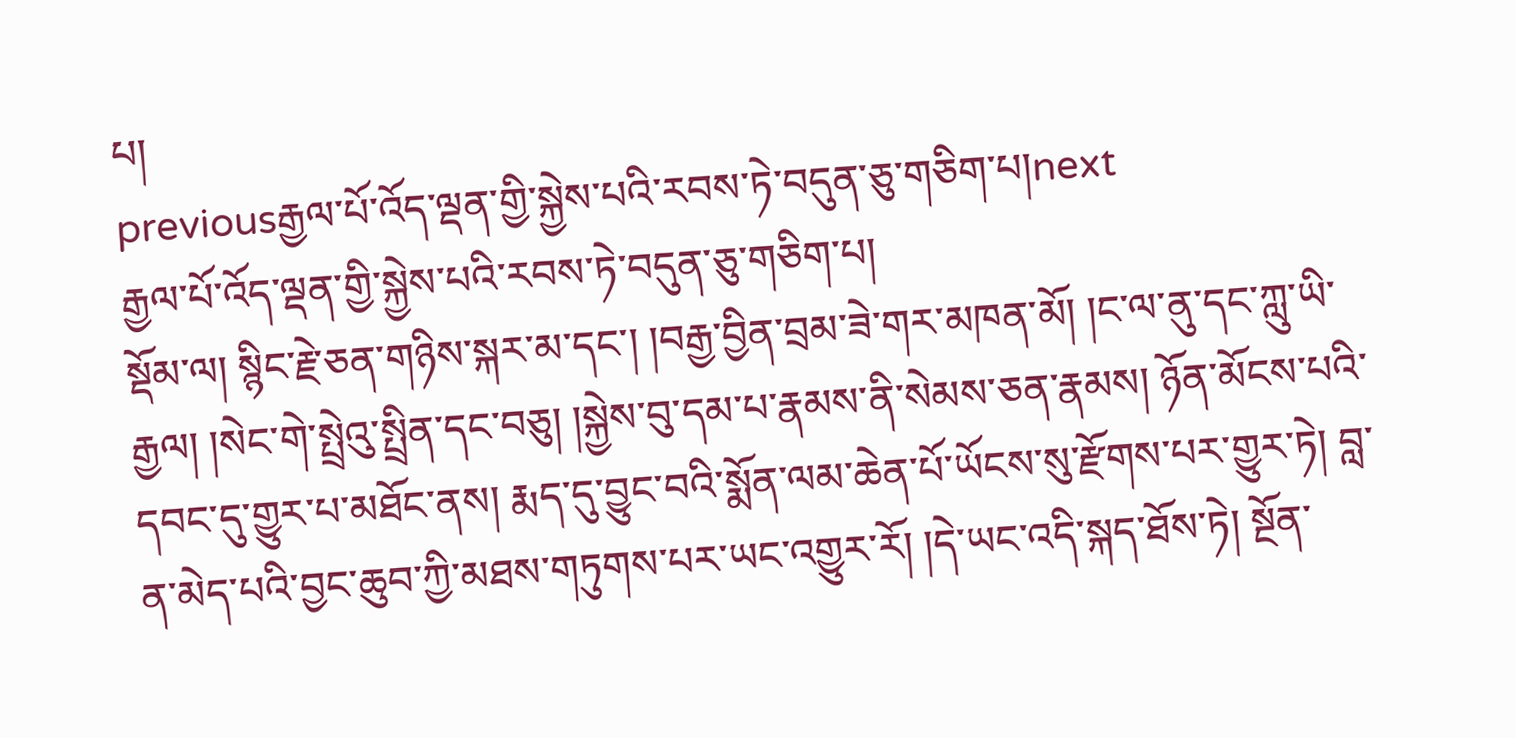པ།
previousརྒྱལ་པོ་འོད་ལྡན་གྱི་སྐྱེས་པའི་རབས་ཏེ་བདུན་ཅུ་གཅིག་པ།next
རྒྱལ་པོ་འོད་ལྡན་གྱི་སྐྱེས་པའི་རབས་ཏེ་བདུན་ཅུ་གཅིག་པ།
སྡོམ་ལ། སྙིང་རྗེ་ཅན་གཉིས་སྐར་མ་དང་། །བརྒྱ་བྱིན་བྲམ་ཟེ་གར་མཁན་མོ། །ང་ལ་ནུ་དང་ཀླུ་ཡི་རྒྱལ། །སེང་གེ་སྤྲེའུ་སྤྲིན་དང་བཅུ། །སྐྱེས་བུ་དམ་པ་རྣམས་ནི་སེམས་ཅན་རྣམས། ཉོན་མོངས་པའི་དབང་དུ་གྱུར་པ་མཐོང་ནས། རྨད་དུ་བྱུང་བའི་སྨོན་ལམ་ཆེན་པོ་ཡོངས་སུ་རྫོགས་པར་གྱུར་ཏེ། བླ་ན་མེད་པའི་བྱང་ཆུབ་ཀྱི་མཐས་གཏུགས་པར་ཡང་འགྱུར་རོ། །དེ་ཡང་འདི་སྐད་ཐོས་ཏེ། སྔོན་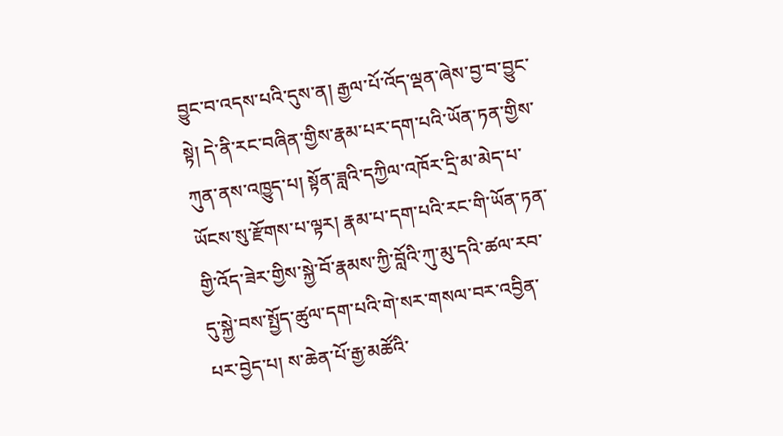བྱུང་བ་འདས་པའི་དུས་ན། རྒྱལ་པོ་འོད་ལྡན་ཞེས་བྱ་བ་བྱུང་སྟེ། དེ་ནི་རང་བཞིན་གྱིས་རྣམ་པར་དག་པའི་ཡོན་ཏན་གྱིས་ཀུན་ནས་འཁྱུད་པ། སྟོན་ཟླའི་དཀྱིལ་འཁོར་དྲི་མ་མེད་པ་ཡོངས་སུ་རྫོགས་པ་ལྟར། རྣམ་པ་དག་པའི་རང་གི་ཡོན་ཏན་གྱི་འོད་ཟེར་གྱིས་སྐྱེ་བོ་རྣམས་ཀྱི་བློའི་ཀུ་མུ་དའི་ཚལ་རབ་དུ་སྐྱེ་བས་སྤྱོད་ཚུལ་དག་པའི་གེ་སར་གསལ་བར་འབྱིན་པར་བྱེད་པ། ས་ཆེན་པོ་རྒྱ་མཚོའི་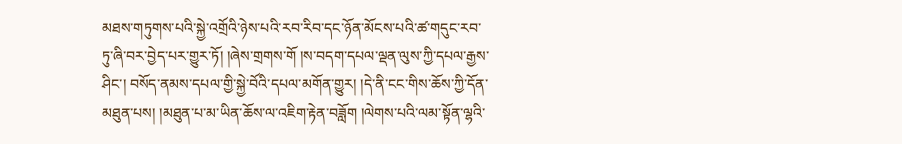མཐས་གཏུགས་པའི་སྐྱེ་འགྲོའི་ཉེས་པའི་རབ་རིབ་དང་ཉོན་མོངས་པའི་ཚ་གདུང་རབ་ཏུ་ཞི་བར་བྱེད་པར་གྱུར་ཏོ། །ཞེས་གྲགས་གོ །ས་བདག་དཔལ་ལྡན་ལུས་ཀྱི་དཔལ་རྒྱས་ཤིང་། བསོད་ནམས་དཔལ་གྱི་སྐྱེ་བོའི་དཔལ་མགོན་གྱུར། །དེ་ནི་ངང་གིས་ཆོས་ཀྱི་དོན་མཐུན་པས། །མཐུན་པ་མ་ཡིན་ཆོས་ལ་འཇིག་རྟེན་བཟློག །ལེགས་པའི་ལམ་སྟོན་ལྷའི་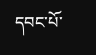དབང་པོ་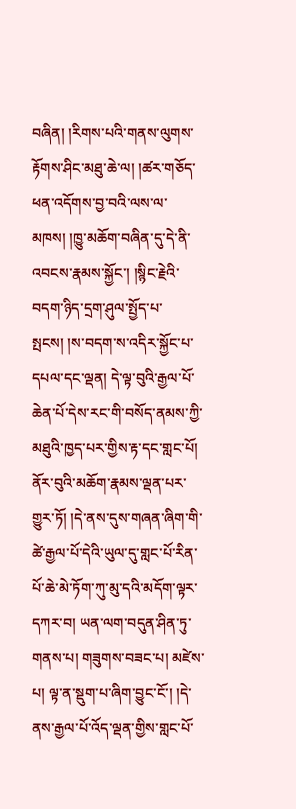བཞིན། །རིགས་པའི་གནས་ལུགས་རྟོགས་ཤིང་མཐུ་ཆེ་ལ། །ཚར་གཅོད་ཕན་འདོགས་བྱ་བའི་ལས་ལ་མཁས། །ཁྱུ་མཆོག་བཞིན་དུ་དེ་ནི་འབངས་རྣམས་སྐྱོང་། །སྙིང་རྗེའི་བདག་ཉིད་དྲག་ཤུལ་སྤྱོད་པ་སྤངས། །ས་བདག་ས་འདིར་སྐྱོང་པ་དཔལ་དང་ལྡན། དེ་ལྟ་བུའི་རྒྱལ་པོ་ཆེན་པོ་དེས་རང་གི་བསོད་ནམས་ཀྱི་མཐུའི་ཁྱད་པར་གྱིས་རྟ་དང་གླང་པོ། ནོར་བུའི་མཆོག་རྣམས་ལྡན་པར་གྱུར་ཏོ། །དེ་ནས་དུས་གཞན་ཞིག་གི་ཚེ་རྒྱལ་པོ་དེའི་ཡུལ་དུ་གླང་པོ་རིན་པོ་ཆེ་མེ་ཏོག་ཀུ་མུ་དའི་མདོག་ལྟར་དཀར་བ། ཡན་ལག་བདུན་ཤིན་ཏུ་གནས་པ། གཟུགས་བཟང་པ། མཛེས་པ། ལྟ་ན་སྡུག་པ་ཞིག་བྱུང་ངོ་། །དེ་ནས་རྒྱལ་པོ་འོད་ལྡན་གྱིས་གླང་པོ་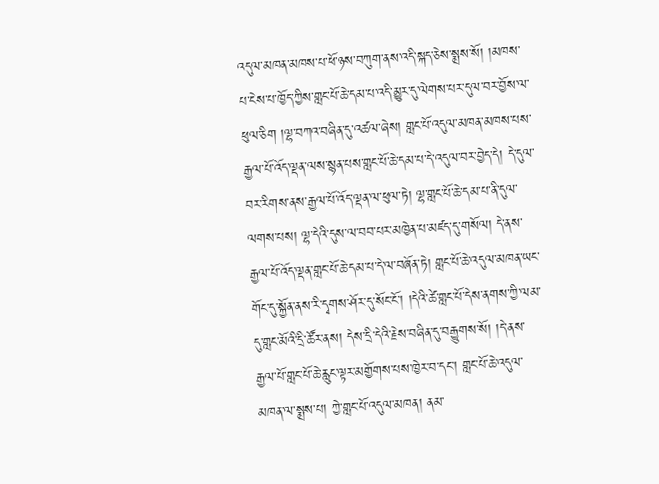འདུལ་མཁན་མཁས་པ་ཕོ་ཉས་བཀུག་ནས་འདི་སྐད་ཅེས་སྨྲས་སོ། །མཁས་པ་ངེས་པ་ཁྱོད་ཀྱིས་གླང་པོ་ཆེ་དམ་པ་འདི་མྱུར་དུ་ལེགས་པར་དུལ་བར་བྱོས་ལ་ཕུལ་ཅིག །ལྷ་བཀའ་བཞིན་དུ་འཚལ་ཞེས། གླང་པོ་འདུལ་མཁན་མཁས་པས་རྒྱལ་པོ་འོད་ལྡན་ལས་སྙན་པས་གླང་པོ་ཆེ་དམ་པ་དེ་འདུལ་བར་བྱེད་དེ། དེ་དུལ་བར་རིགས་ནས་རྒྱལ་པོ་འོད་ལྡན་ལ་ཕུལ་ཏེ། ལྷ་གླང་པོ་ཆེ་དམ་པ་ནི་དུལ་ལགས་པས། ལྷ་དེའི་དུས་ལ་བབ་པར་མཁྱེན་པ་མཛད་དུ་གསོལ། དེ་ནས་རྒྱལ་པོ་འོད་ལྡན་གླང་པོ་ཆེ་དམ་པ་དེ་ལ་བཞོན་ཏེ། གླང་པོ་ཆེ་འདུལ་མཁན་ཡང་གོང་དུ་སྐྱོན་ནས་རི་དྭགས་ཤོར་དུ་སོང་ངོ་། །དེའི་ཚེ་གླང་པོ་དེས་ནགས་ཀྱི་ལམ་དུ་གླང་མོའི་དྲི་ཚོར་ནས། དེས་དྲི་དེའི་རྗེས་བཞིན་དུ་བརྒྱུགས་སོ། །དེ་ནས་རྒྱལ་པོ་གླང་པོ་ཆེ་རླུང་ལྟར་མགྱོགས་པས་ཁྱེར་བ་དང་། གླང་པོ་ཆེ་འདུལ་མཁན་ལ་སྨྲས་པ། ཀྱེ་གླང་པོ་འདུལ་མཁན། ནམ་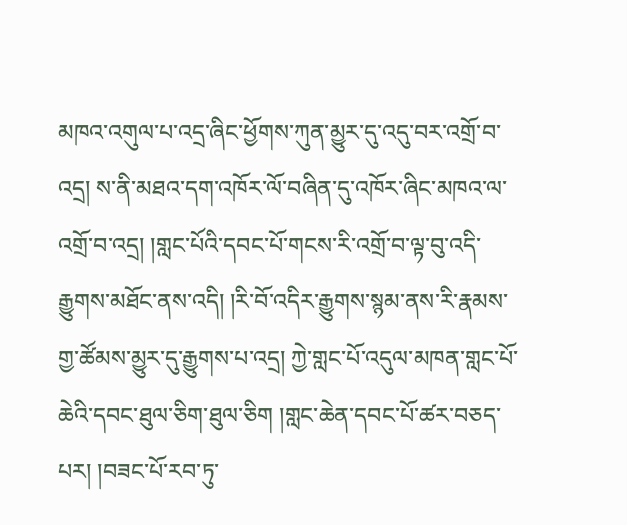མཁའ་འགུལ་པ་འདྲ་ཞིང་ཕྱོགས་ཀུན་མྱུར་དུ་འདུ་བར་འགྲོ་བ་འདྲ། ས་ནི་མཐའ་དག་འཁོར་ལོ་བཞིན་དུ་འཁོར་ཞིང་མཁའ་ལ་འགྲོ་བ་འདྲ། །གླང་པོའི་དབང་པོ་གངས་རི་འགྲོ་བ་ལྟ་བུ་འདི་རྒྱུགས་མཐོང་ནས་འདི། །རི་བོ་འདིར་རྒྱུགས་སྙམ་ནས་རི་རྣམས་གྱ་ཚོམས་མྱུར་དུ་རྒྱུགས་པ་འདྲ། ཀྱེ་གླང་པོ་འདུལ་མཁན་གླང་པོ་ཆེའི་དབང་ཐུལ་ཅིག་ཐུལ་ཅིག །གླང་ཆེན་དབང་པོ་ཚར་བཅད་པར། །བཟང་པོ་རབ་ཏུ་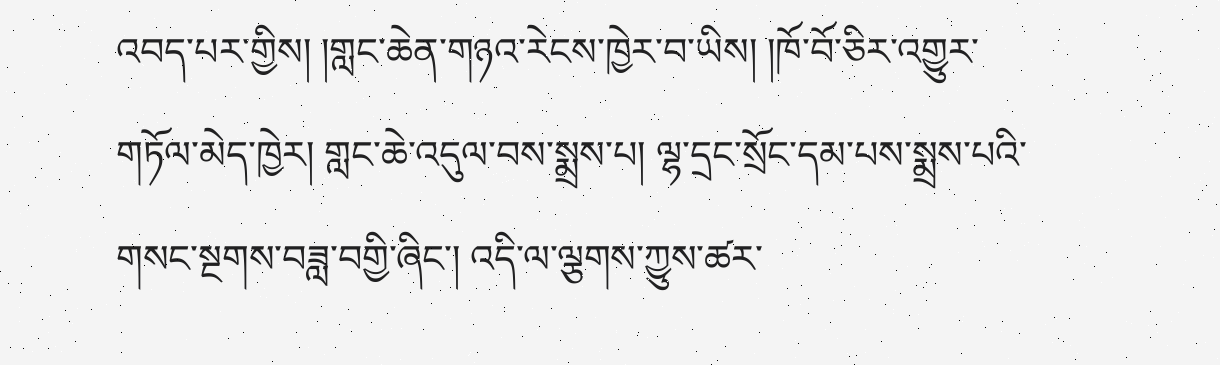འབད་པར་གྱིས། །གླང་ཆེན་གཉའ་རེངས་ཁྱེར་བ་ཡིས། །ཁོ་བོ་ཅིར་འགྱུར་གཏོལ་མེད་ཁྱེར། གླང་ཆེ་འདུལ་བས་སྨྲས་པ། ལྷ་དྲང་སྲོང་དམ་པས་སྨྲས་པའི་གསང་སྔགས་བཟླ་བགྱི་ཞིང་། འདི་ལ་ལྕགས་ཀྱུས་ཚར་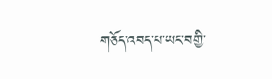གཅོད་འབད་པ་ཡང་བགྱི་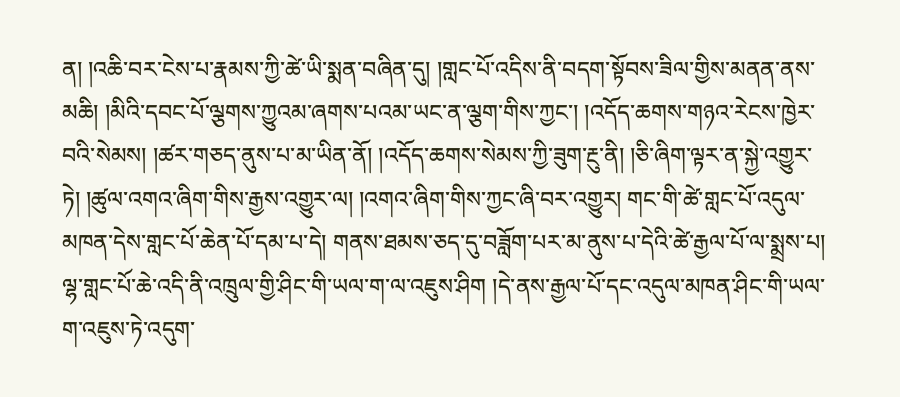ན། །འཆི་བར་ངེས་པ་རྣམས་ཀྱི་ཚེ་ཡི་སྨན་བཞིན་དུ། །གླང་པོ་འདིས་ནི་བདག་སྟོབས་ཟིལ་གྱིས་མནན་ནས་མཆི། །མིའི་དབང་པོ་ལྕགས་ཀྱུའམ་ཞགས་པའམ་ཡང་ན་ལྕག་གིས་ཀྱང་། །འདོད་ཆགས་གཉའ་རེངས་ཁྱེར་བའི་སེམས། །ཚར་གཅད་ནུས་པ་མ་ཡིན་ནོ། །འདོད་ཆགས་སེམས་ཀྱི་ཟུག་རྔུ་ནི། །ཅི་ཞིག་ལྟར་ན་སྐྱེ་འགྱུར་ཏེ། །ཚུལ་འགའ་ཞིག་གིས་རྒྱས་འགྱུར་ལ། །འགའ་ཞིག་གིས་ཀྱང་ཞི་བར་འགྱུར། གང་གི་ཚེ་གླང་པོ་འདུལ་མཁན་དེས་གླང་པོ་ཆེན་པོ་དམ་པ་དེ། གནས་ཐམས་ཅད་དུ་བཟློག་པར་མ་ནུས་པ་དེའི་ཚེ་རྒྱལ་པོ་ལ་སྨྲས་པ། ལྷ་གླང་པོ་ཆེ་འདི་ནི་འཁྲུལ་གྱི་ཤིང་གི་ཡལ་ག་ལ་འཇུས་ཤིག །དེ་ནས་རྒྱལ་པོ་དང་འདུལ་མཁན་ཤིང་གི་ཡལ་ག་འཇུས་ཏེ་འདུག་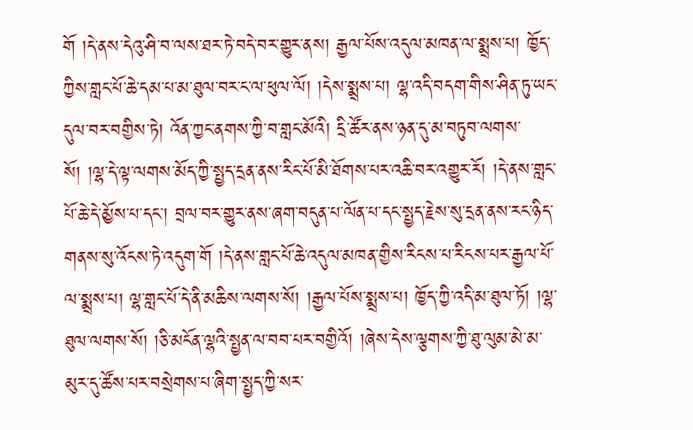གོ །དེ་ནས་དེའུ་ཤི་བ་ལས་ཐར་ཏེ་བདེ་བར་གྱུར་ནས། རྒྱལ་པོས་འདུལ་མཁན་ལ་སྨྲས་པ། ཁྱོད་ཀྱིས་གླང་པོ་ཆེ་དམ་པ་མ་ཐུལ་བར་ང་ལ་ཕུལ་ལོ། །དེས་སྨྲས་པ། ལྷ་འདི་བདག་གིས་ཤིན་ཏུ་ཡང་དུལ་བར་བགྱིས་ཏེ། འོན་ཀྱང་ནགས་ཀྱི་བ་གླང་མོའི། དྲི་ཚོར་ནས་ཉན་དུ་མ་བཏུབ་ལགས་སོ། །ལྷ་དེ་ལྟ་ལགས་མོད་ཀྱི་སྤྱད་དྲན་ནས་རིང་པོ་མི་ཐོགས་པར་འཆི་བར་འགྱུར་རོ། །དེ་ནས་གླང་པོ་ཆེ་དེ་མྱོས་པ་དང་། བྲལ་བར་གྱུར་ནས་ཞག་བདུན་པ་ལོན་པ་དང་སྤྱད་རྗེས་སུ་དྲན་ནས་རང་ཉིད་གནས་སུ་འོངས་ཏེ་འདུག་གོ །དེ་ནས་གླང་པོ་ཆེ་འདུལ་མཁན་གྱིས་རིངས་པ་རིངས་པར་རྒྱལ་པོ་ལ་སྨྲས་པ། ལྷ་གླང་པོ་དེ་ནི་མཆིས་ལགས་སོ། །རྒྱལ་པོས་སྨྲས་པ། ཁྱོད་ཀྱི་འདི་མ་ཐུལ་ཏོ། །ལྷ་ཐུལ་ལགས་སོ། །ཅི་མངོན་ལྷའི་སྤྱན་ལ་བབ་པར་བགྱིའོ། །ཞེས་དེས་ལྕགས་ཀྱི་ཐུ་ལུམ་མེ་མ་མུར་དུ་ཚོས་པར་བསྲེགས་པ་ཞིག་སྤྱད་ཀྱི་སར་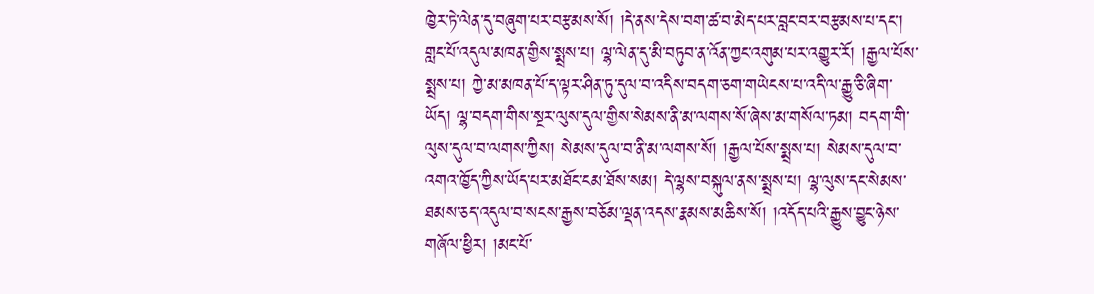ཁྱེར་ཏེ་ལེན་དུ་བཞུག་པར་བརྩམས་སོ། །དེ་ནས་དེས་བག་ཚ་བ་མེད་པར་བླང་བར་བརྩམས་པ་དང་། གླང་པོ་འདུལ་མཁན་གྱིས་སྨྲས་པ། ལྷ་ལེན་དུ་མི་བཏུབ་ན་འོན་ཀྱང་འགུམ་པར་འགྱུར་རོ། །རྒྱལ་པོས་སྨྲས་པ། ཀྱེ་མ་མཁན་པོ་ད་ལྟར་ཤིན་ཏུ་དུལ་བ་འདིས་བདག་ཅག་གཡེངས་པ་འདི་ལ་རྒྱུ་ཅི་ཞིག་ཡོད། ལྷ་བདག་གིས་སྔར་ལུས་དུལ་གྱིས་སེམས་ནི་མ་ལགས་སོ་ཞེས་མ་གསོལ་ཏམ། བདག་གི་ལུས་དུལ་བ་ལགས་ཀྱིས། སེམས་དུལ་བ་ནི་མ་ལགས་སོ། །རྒྱལ་པོས་སྨྲས་པ། སེམས་དུལ་བ་འགའ་ཁྱོད་ཀྱིས་ཡོད་པར་མཐོང་ངམ་ཐོས་སམ། དེ་ལྷས་བསྐུལ་ནས་སྨྲས་པ། ལྷ་ལུས་དང་སེམས་ཐམས་ཅད་འདུལ་བ་སངས་རྒྱས་བཅོམ་ལྡན་འདས་རྣམས་མཆིས་སོ། །འདོད་པའི་རྒྱུས་བྱུང་ཉེས་གཞོལ་ཕྱིར། །མང་པོ་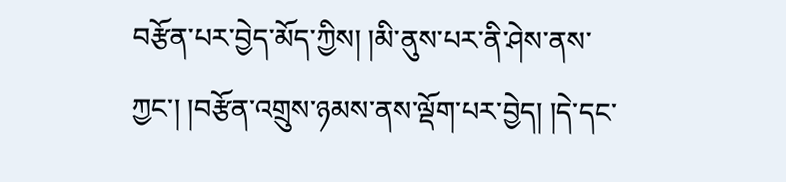བརྩོན་པར་བྱེད་མོད་ཀྱིས། །མི་ནུས་པར་ནི་ཤེས་ནས་ཀྱང་། །བརྩོན་འགྲུས་ཉམས་ནས་ལྡོག་པར་བྱེད། །དེ་དང་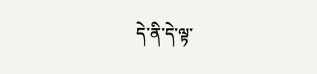དེ་ནི་དེ་ལྟ་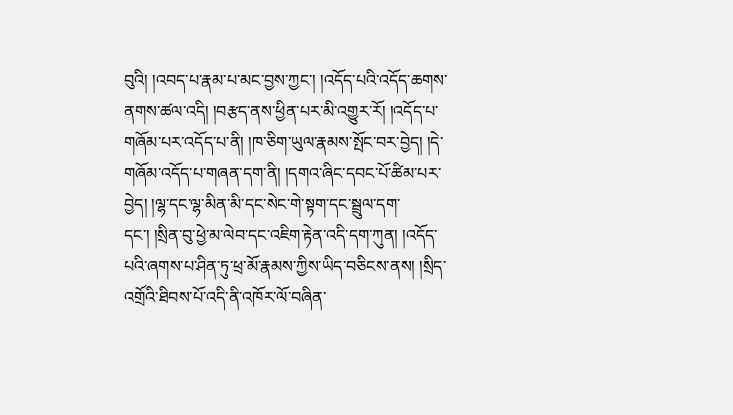བུའི། །འབད་པ་རྣམ་པ་མང་བྱས་ཀྱང་། །འདོད་པའི་འདོད་ཆགས་ནགས་ཚལ་འདི། །བརྩད་ནས་ཕྱིན་པར་མི་འགྱུར་རོ། །འདོད་པ་གཞོམ་པར་འདོད་པ་ནི། །ཁ་ཅིག་ཡུལ་རྣམས་སྤོང་བར་བྱེད། །དེ་གཞོམ་འདོད་པ་གཞན་དག་ནི། །དགའ་ཞིང་དབང་པོ་ཚིམ་པར་བྱེད། །ལྷ་དང་ལྷ་མིན་མི་དང་སེང་གེ་སྟག་དང་སྦྲུལ་དག་དང་། །སྲིན་བུ་ཕྱེ་མ་ལེབ་དང་འཇིག་རྟེན་འདི་དག་ཀུན། །འདོད་པའི་ཞགས་པ་ཤིན་ཏུ་ཕྲ་མོ་རྣམས་ཀྱིས་ཡིད་བཅིངས་ནས། །སྲིད་འགྲོའི་ཐིབས་པོ་འདི་ནི་འཁོར་ལོ་བཞིན་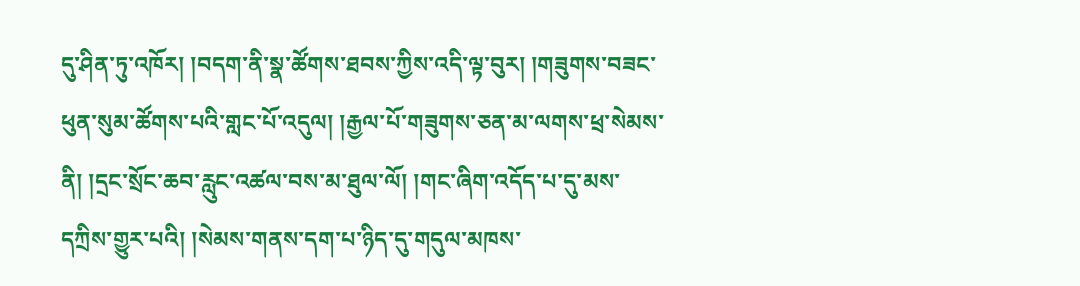དུ་ཤིན་ཏུ་འཁོར། །བདག་ནི་སྣ་ཚོགས་ཐབས་ཀྱིས་འདི་ལྟ་བུར། །གཟུགས་བཟང་ཕུན་སུམ་ཚོགས་པའི་གླང་པོ་འདུལ། །རྒྱལ་པོ་གཟུགས་ཅན་མ་ལགས་ཕྲ་སེམས་ནི། །དྲང་སྲོང་ཆབ་རླུང་འཚལ་བས་མ་ཐུལ་ལོ། །གང་ཞིག་འདོད་པ་དུ་མས་དཀྲིས་གྱུར་པའི། །སེམས་གནས་དག་པ་ཉིད་དུ་གདུལ་མཁས་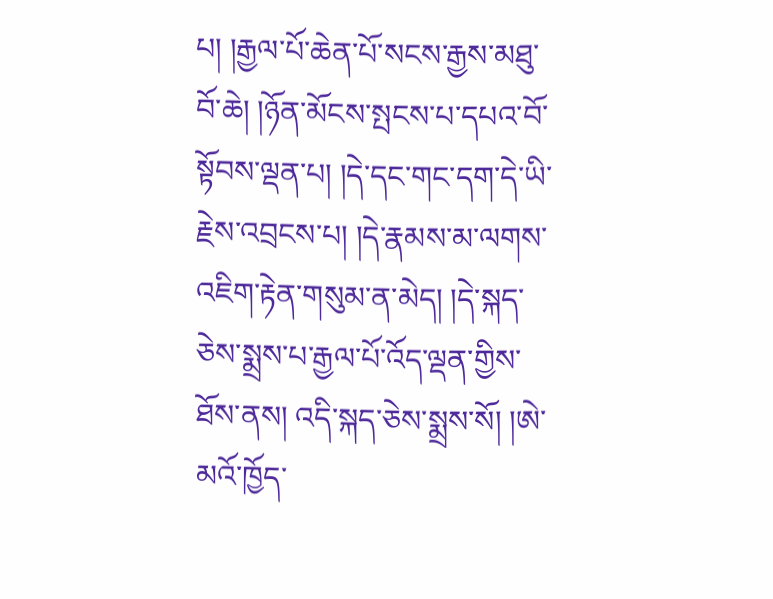པ། །རྒྱལ་པོ་ཆེན་པོ་སངས་རྒྱས་མཐུ་བོ་ཆེ། །ཉོན་མོངས་སྤངས་པ་དཔའ་བོ་སྟོབས་ལྡན་པ། །དེ་དང་གང་དག་དེ་ཡི་རྗེས་འབྲངས་པ། །དེ་རྣམས་མ་ལགས་འཇིག་རྟེན་གསུམ་ན་མེད། །དེ་སྐད་ཅེས་སྨྲས་པ་རྒྱལ་པོ་འོད་ལྡན་གྱིས་ཐོས་ནས། འདི་སྐད་ཅེས་སྨྲས་སོ། །ཨེ་མའོ་ཁྱོད་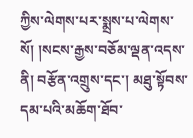ཀྱིས་ལེགས་པར་སྨྲས་པ་ལེགས་སོ། །སངས་རྒྱས་བཅོམ་ལྡན་འདས་ནི། བརྩོན་འགྲུས་དང་། མཐུ་སྟོབས་དམ་པའི་མཆོག་ཐོབ་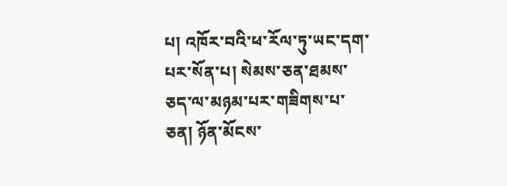པ། འཁོར་བའི་ཕ་རོལ་ཏུ་ཡང་དག་པར་སོན་པ། སེམས་ཅན་ཐམས་ཅད་ལ་མཉམ་པར་གཟིགས་པ་ཅན། ཉོན་མོངས་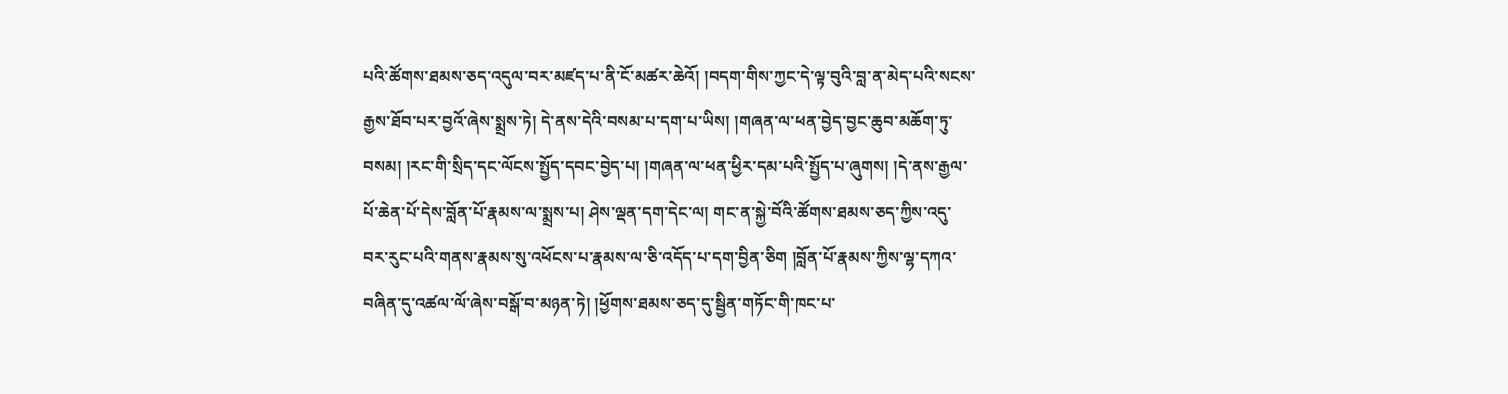པའི་ཚོགས་ཐམས་ཅད་འདུལ་བར་མཛད་པ་ནི་ངོ་མཚར་ཆེའོ། །བདག་གིས་ཀྱང་དེ་ལྟ་བུའི་བླ་ན་མེད་པའི་སངས་རྒྱས་ཐོབ་པར་བྱའོ་ཞེས་སྨྲས་ཏེ། དེ་ནས་དེའི་བསམ་པ་དག་པ་ཡིས། །གཞན་ལ་ཕན་བྱེད་བྱང་ཆུབ་མཆོག་ཏུ་བསམ། །རང་གི་སྲིད་དང་ལོངས་སྤྱོད་དབང་བྱེད་པ། །གཞན་ལ་ཕན་ཕྱིར་དམ་པའི་སྤྱོད་པ་ཞུགས། །དེ་ནས་རྒྱལ་པོ་ཆེན་པོ་དེས་བློན་པོ་རྣམས་ལ་སྨྲས་པ། ཤེས་ལྡན་དག་དེང་ལ། གང་ན་སྐྱེ་བོའི་ཚོགས་ཐམས་ཅད་ཀྱིས་འདུ་བར་རུང་པའི་གནས་རྣམས་སུ་འཕོངས་པ་རྣམས་ལ་ཅི་འདོད་པ་དག་བྱིན་ཅིག །བློན་པོ་རྣམས་ཀྱིས་ལྷ་དཀའ་བཞིན་དུ་འཚལ་ལོ་ཞེས་བསྒོ་བ་མཉན་ཏེ། །ཕྱོགས་ཐམས་ཅད་དུ་སྦྱིན་གཏོང་གི་ཁང་པ་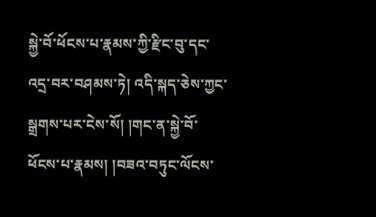སྐྱེ་བོ་ཕོངས་པ་རྣམས་ཀྱི་རྫིང་བུ་དང་འདྲ་བར་བཤམས་ཏེ། འདི་སྐད་ཅེས་ཀྱང་སྒྲགས་པར་ངེས་སོ། །གང་ན་སྐྱེ་བོ་ཕོངས་པ་རྣམས། །བཟའ་བཏུང་ལོངས་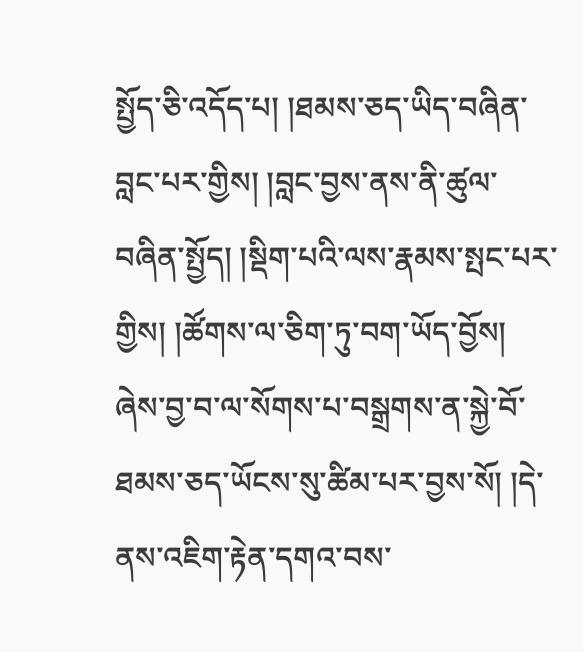སྤྱོད་ཅི་འདོད་པ། །ཐམས་ཅད་ཡིད་བཞིན་བླང་པར་གྱིས། །བླང་བྱས་ནས་ནི་ཚུལ་བཞིན་སྤྱོད། །སྡིག་པའི་ལས་རྣམས་སྤང་པར་གྱིས། །ཚོགས་ལ་ཅིག་ཏུ་བག་ཡོད་བྱོས། ཞེས་བྱ་བ་ལ་སོགས་པ་བསྒྲགས་ན་སྐྱེ་བོ་ཐམས་ཅད་ཡོངས་སུ་ཚིམ་པར་བྱས་སོ། །དེ་ནས་འཇིག་རྟེན་དགའ་བས་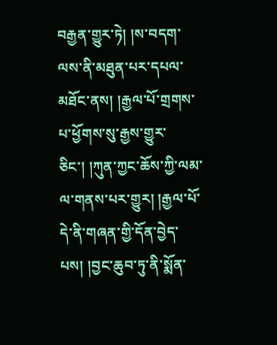བརྒྱན་གྱུར་ཏེ། །ས་བདག་ལས་ནི་མཐུན་པར་དཔལ་མཐོང་ནས། །རྒྱལ་པོ་གྲགས་པ་ཕྱོགས་སུ་རྒྱས་གྱུར་ཅིང་། །ཀུན་ཀྱང་ཆོས་ཀྱི་ལམ་ལ་གནས་པར་གྱུར། །རྒྱལ་པོ་དེ་ནི་གཞན་གྱི་དོན་བྱེད་པས། །བྱང་ཆུབ་ཏུ་ནི་སྨོན་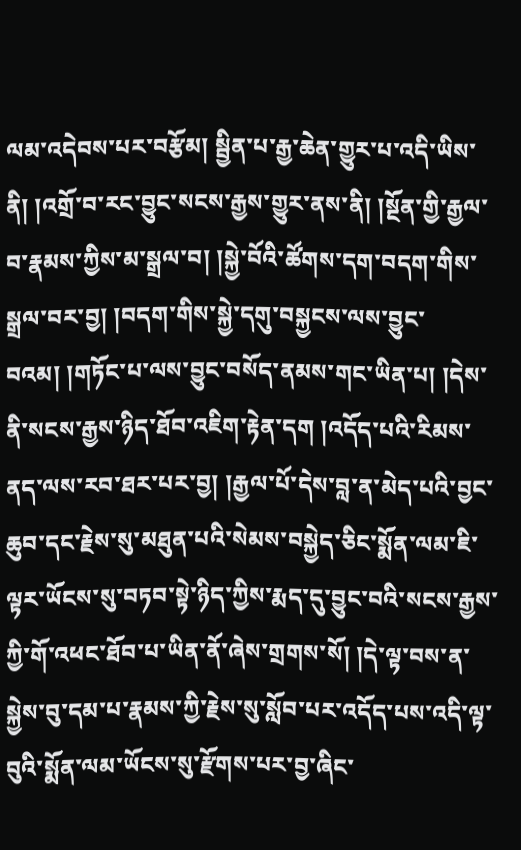ལམ་འདེབས་པར་བརྩོམ། སྦྱིན་པ་རྒྱ་ཆེན་གྱུར་པ་འདི་ཡིས་ནི། །འགྲོ་བ་རང་བྱུང་སངས་རྒྱས་གྱུར་ནས་ནི། །སྔོན་གྱི་རྒྱལ་བ་རྣམས་ཀྱིས་མ་སྒྲལ་བ། །སྐྱེ་བོའི་ཚོགས་དག་བདག་གིས་སྒྲལ་བར་བྱ། །བདག་གིས་སྐྱེ་དགུ་བསྐྱངས་ལས་བྱུང་བའམ། །གཏོང་པ་ལས་བྱུང་བསོད་ནམས་གང་ཡིན་པ། །དེས་ནི་སངས་རྒྱས་ཉིད་ཐོབ་འཇིག་རྟེན་དག །འདོད་པའི་རིམས་ནད་ལས་རབ་ཐར་པར་བྱ། །རྒྱལ་པོ་དེས་བླ་ན་མེད་པའི་བྱང་ཆུབ་དང་རྗེས་སུ་མཐུན་པའི་སེམས་བསྐྱེད་ཅིང་སྨོན་ལམ་ཇི་ལྟར་ཡོངས་སུ་བཏབ་སྟེ་ཉིད་ཀྱིས་རྨད་དུ་བྱུང་བའི་སངས་རྒྱས་ཀྱི་གོ་འཕང་ཐོབ་པ་ཡིན་ནོ་ཞེས་གྲགས་སོ། །དེ་ལྟ་བས་ན་སྐྱེས་བུ་དམ་པ་རྣམས་ཀྱི་རྗེས་སུ་སློབ་པར་འདོད་པས་འདི་ལྟ་བུའི་སྨོན་ལམ་ཡོངས་སུ་རྫོགས་པར་བྱ་ཞིང་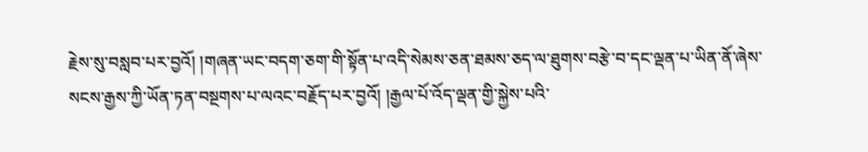རྗེས་སུ་བསླབ་པར་བྱའོ། །གཞན་ཡང་བདག་ཅག་གི་སྟོན་པ་འདི་སེམས་ཅན་ཐམས་ཅད་ལ་ཐུགས་བརྩེ་བ་དང་ལྡན་པ་ཡིན་ནོ་ཞེས་སངས་རྒྱས་ཀྱི་ཡོན་ཏན་བསྔགས་པ་ལའང་བརྗོད་པར་བྱའོ། །རྒྱལ་པོ་འོད་ལྡན་གྱི་སྐྱེས་པའི་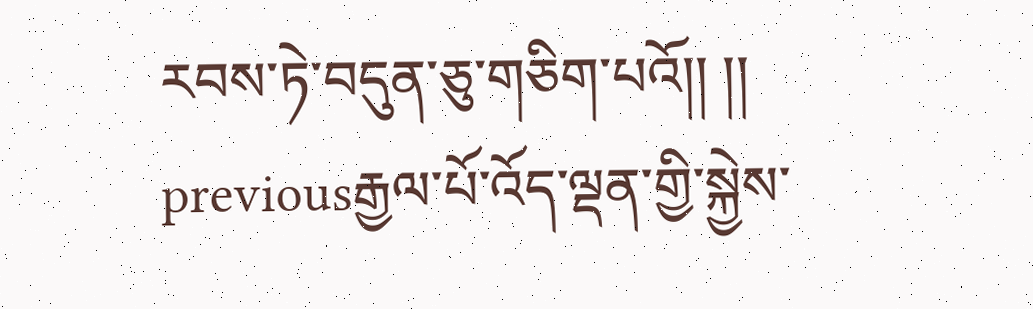རབས་ཏེ་བདུན་ཅུ་གཅིག་པའོ།། །།
previousརྒྱལ་པོ་འོད་ལྡན་གྱི་སྐྱེས་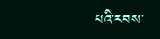པའི་རབས་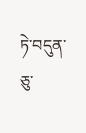ཏེ་བདུན་ཅུ་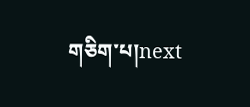གཅིག་པ།next